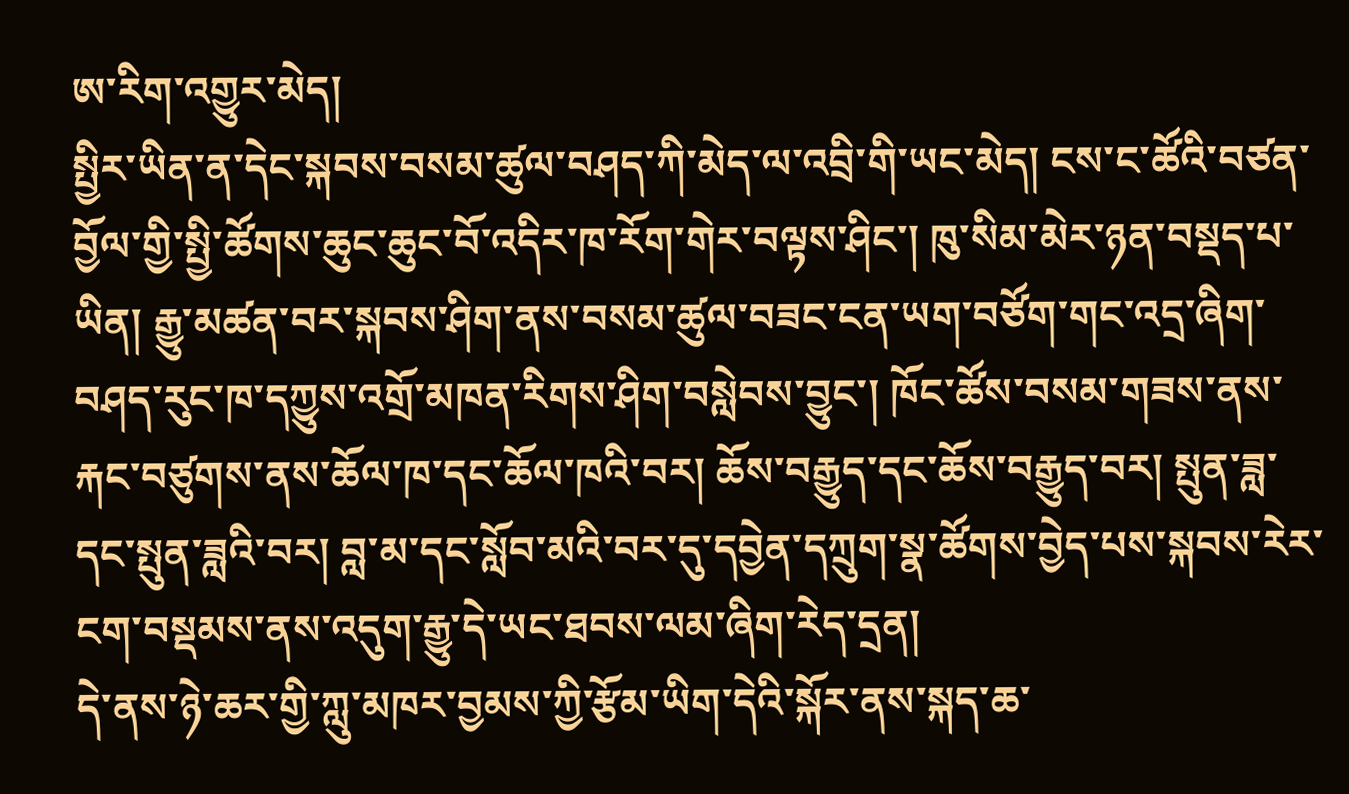ཨ་རིག་འགྱུར་མེད།
སྤྱིར་ཡིན་ན་དེང་སྐབས་བསམ་ཚུལ་བཤད་ཀི་མེད་ལ་འབྲི་གི་ཡང་མེད། ངས་ང་ཚོའི་བཙན་བྱོལ་གྱི་སྤྱི་ཚོགས་ཆུང་ཆུང་བོ་འདིར་ཁ་རོག་གེར་བལྟས་ཤིང་། ཁུ་སིམ་མེར་ཉན་བསྡད་པ་ཡིན། རྒྱུ་མཚན་བར་སྐབས་ཤིག་ནས་བསམ་ཚུལ་བཟང་ངན་ཡག་བཙོག་གང་འདྲ་ཞིག་བཤད་རུང་ཁ་དཀྱུས་འགྲོ་མཁན་རིགས་ཤིག་བསླེབས་བྱུང་། ཁོང་ཚོས་བསམ་གཟས་ནས་རྐང་བཙུགས་ནས་ཆོལ་ཁ་དང་ཆོལ་ཁའི་བར། ཆོས་བརྒྱུད་དང་ཆོས་བརྒྱུད་བར། སྤུན་ཟླ་དང་སྤུན་ཟླའི་བར། བླ་མ་དང་སློབ་མའི་བར་དུ་དབྱེན་དཀྲུག་སྣ་ཚོགས་བྱེད་པས་སྐབས་རེར་ངག་བསྡམས་ནས་འདུག་རྒྱུ་དེ་ཡང་ཐབས་ལམ་ཞིག་རེད་དྲན།
དེ་ནས་ཉེ་ཆར་གྱི་ཀླུ་མཁར་བྱམས་ཀྱི་རྩོམ་ཡིག་དེའི་སྐོར་ནས་སྐད་ཆ་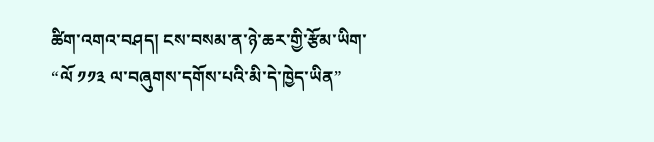ཚིག་འགའ་བཤད། ངས་བསམ་ན་ཉེ་ཆར་གྱི་རྩོམ་ཡིག་ “ལོ ༡༡༣ ལ་བཞུགས་དགོས་པའི་མི་དེ་ཁྱེད་ཡིན”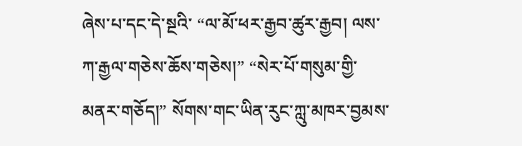ཞེས་པ་དང་དེ་སྔའི་ “ལ་མོ་ཕར་རྒྱབ་ཚུར་རྒྱབ། ལས་ཀ་རྒྱལ་གཅེས་ཆོས་གཅེས།” “སེར་པོ་གསུམ་གྱི་མནར་གཅོད།” སོགས་གང་ཡིན་རུང་ཀླུ་མཁར་བྱམས་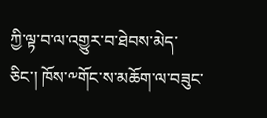ཀྱི་ལྟ་བ་ལ་འགྱུར་བ་ཐེབས་མེད་ཅིང་། ཁོས་༸གོང་ས་མཆོག་ལ་བཟུང་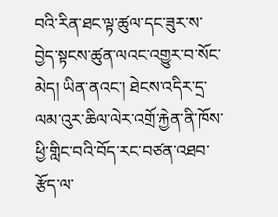བའི་རིན་ཐང་ལྟ་ཚུལ་དང་ཟུར་ས་བྱེད་སྟངས་ཚུན་ལའང་འགྱུར་བ་སོང་མེད། ཡིན་ནའང་། ཐེངས་འདིར་དྲ་ལམ་འུར་ཆིལ་ལེར་འགྲོ་རྐྱེན་ནི་ཁོས་ཕྱི་གླིང་བའི་བོད་རང་བཙན་འཐབ་རྩོད་ལ་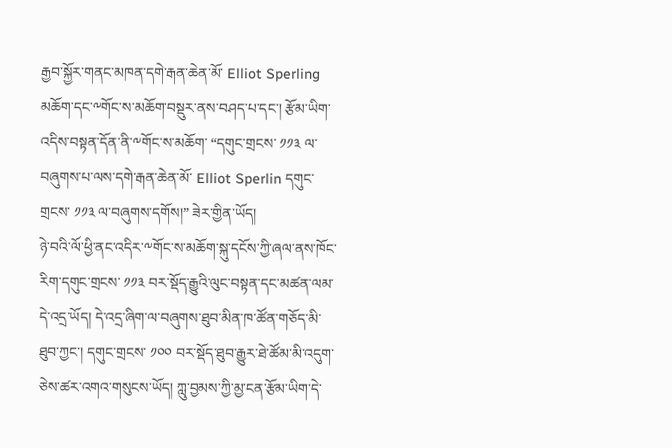རྒྱབ་སྐྱོར་གནང་མཁན་དགེ་རྒན་ཆེན་མོ་ Elliot Sperling མཆོག་དང་༸གོང་ས་མཆོག་བསྡུར་ནས་བཤད་པ་དང་། རྩོམ་ཡིག་འདིས་བསྟན་དོན་ནི་༸གོང་ས་མཆོག་ “དགུང་གྲངས་ ༡༡༣ ལ་བཞུགས་པ་ལས་དགེ་རྒན་ཆེན་མོ་ Elliot Sperlin དགུང་གྲངས་ ༡༡༣ ལ་བཞུགས་དགོས།” ཟེར་གྱིན་ཡོད།
ཉེ་བའི་ལོ་ཕྱི་ནང་འདིར་༸གོང་ས་མཆོག་སྐུ་དངོས་ཀྱི་ཞལ་ནས་ཁོང་རིག་དགུང་གྲངས་ ༡༡༣ བར་སྡོད་རྒྱུའི་ལུང་བསྟན་དང་མཚན་ལམ་དེ་འདྲ་ཡོད། དེ་འདྲ་ཞིག་ལ་བཞུགས་ཐུབ་མིན་ཁ་ཚོན་གཅོད་མི་ཐུབ་ཀྱང་། དགུང་གྲངས་ ༡༠༠ བར་སྡོད་ཐུབ་རྒྱུར་ཐེ་ཚོམ་མི་འདུག་ཅེས་ཚར་འགའ་གསུངས་ཡོད། ཀླུ་བྱམས་ཀྱི་མྱ་ངན་རྩོམ་ཡིག་དེ་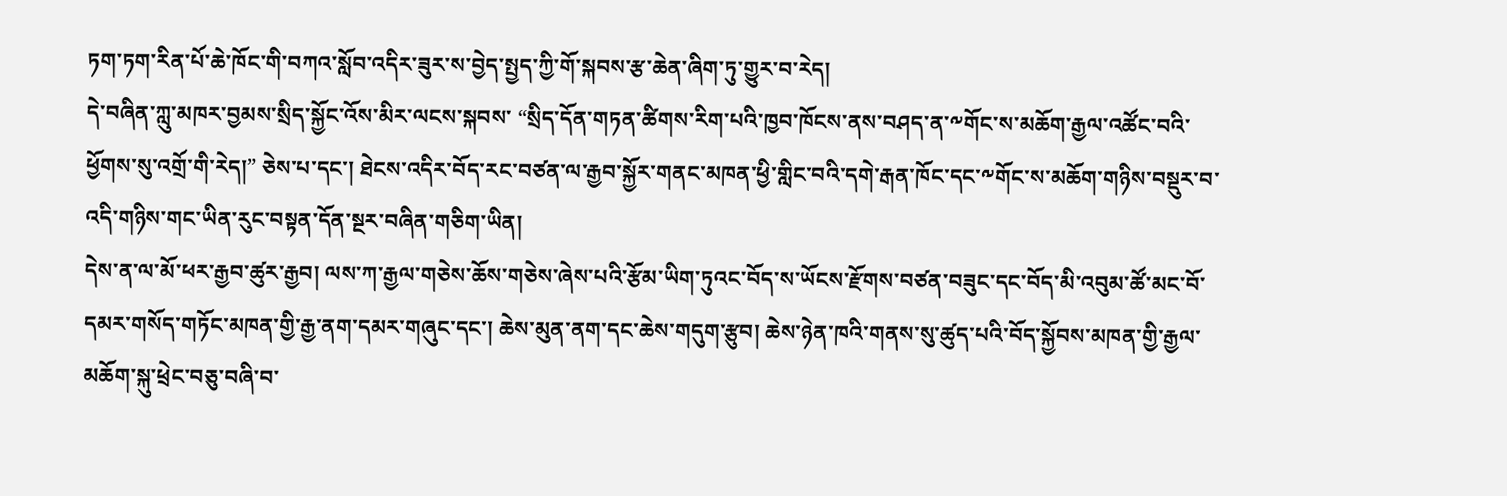ཏག་ཏག་རིན་པོ་ཆེ་ཁོང་གི་བཀའ་སློབ་འདིར་ཟུར་ས་བྱེད་སྤྱད་ཀྱི་གོ་སྐབས་རྩ་ཆེན་ཞིག་ཏུ་གྱུར་བ་རེད།
དེ་བཞིན་ཀླུ་མཁར་བྱམས་སྲིད་སྐྱོང་འོས་མིར་ལངས་སྐབས་ “སྲིད་དོན་གཏན་ཚིགས་རིག་པའི་ཁྱབ་ཁོངས་ནས་བཤད་ན་༸གོང་ས་མཆོག་རྒྱལ་འཚོང་བའི་ཕྱོགས་སུ་འགྲོ་གི་རེད།” ཅེས་པ་དང་། ཐེངས་འདིར་བོད་རང་བཙན་ལ་རྒྱབ་སྐྱོར་གནང་མཁན་ཕྱི་གླིང་བའི་དགེ་རྒན་ཁོང་དང་༸གོང་ས་མཆོག་གཉིས་བསྡུར་བ་འདི་གཉིས་གང་ཡིན་རུང་བསྟན་དོན་སྔར་བཞིན་གཅིག་ཡིན།
དེས་ན་ལ་མོ་ཕར་རྒྱབ་ཚུར་རྒྱབ། ལས་ཀ་རྒྱལ་གཅེས་ཆོས་གཅེས་ཞེས་པའི་རྩོམ་ཡིག་ཏུའང་བོད་ས་ཡོངས་རྫོགས་བཙན་བཟུང་དང་བོད་མི་འབུམ་ཚོ་མང་བོ་དམར་གསོད་གཏོང་མཁན་གྱི་རྒྱ་ནག་དམར་གཞུང་དང་། ཆེས་མུན་ནག་དང་ཆེས་གདུག་རྩུབ། ཆེས་ཉེན་ཁའི་གནས་སུ་ཚུད་པའི་བོད་སྐྱོབས་མཁན་གྱི་རྒྱལ་མཆོག་སྐུ་ཕྲེང་བཅུ་བཞི་བ་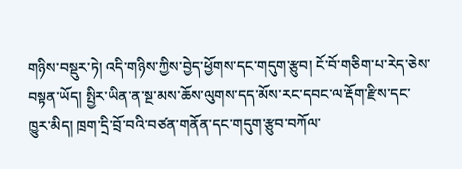གཉིས་བསྡུར་ཏེ། འདི་གཉིས་ཀྱིས་བྱེད་ཕྱོགས་དང་གདུག་རྩུབ། ངོ་བོ་གཅིག་པ་རེད་ཅེས་བསྟན་ཡོད། སྤྱིར་ཡིན་ན་སྔ་མས་ཆོས་ལུགས་དད་མོས་རང་དབང་ལ་རྡོག་རྫིས་དང་ཁྱུར་མིད། ཁྲག་དྲི་བྲོ་བའི་བཙན་གནོན་དང་གདུག་རྩུབ་བཀོལ་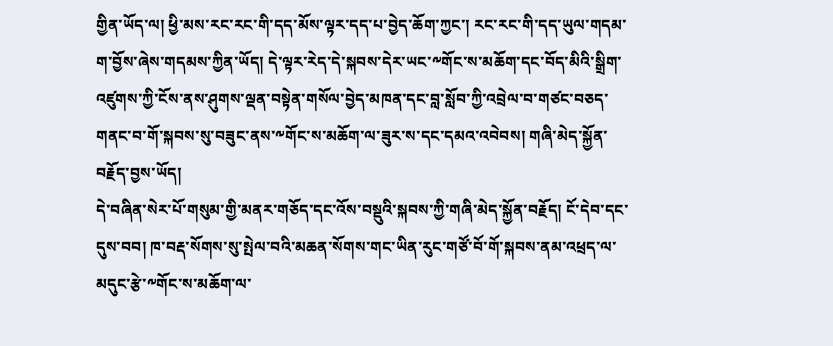གྱིན་ཡོད་ལ། ཕྱི་མས་རང་རང་གི་དད་མོས་ལྟར་དད་པ་བྱེད་ཆོག་ཀྱང་། རང་རང་གི་དད་ཡུལ་གདམ་ག་བྱོས་ཞེས་གདམས་ཀྱིན་ཡོད། དེ་ལྟར་རེད་དེ་སྐབས་དེར་ཡང་༸གོང་ས་མཆོག་དང་བོད་མིའི་སྒྲིག་འཛུགས་ཀྱི་ངོས་ནས་ཤུགས་ལྡན་བསྟེན་གསོལ་བྱེད་མཁན་དང་བླ་སློབ་ཀྱི་འབྲེལ་བ་གཙང་བཅད་གནང་བ་གོ་སྐབས་སུ་བཟུང་ནས་༸གོང་ས་མཆོག་ལ་ཟུར་ས་དང་དམའ་འབེབས། གཞི་མེད་སྐྱོན་བརྗོད་བྱས་ཡོད།
དེ་བཞིན་སེར་པོ་གསུམ་གྱི་མནར་གཅོད་དང་འོས་བསྡུའི་སྐབས་ཀྱི་གཞི་མེད་སྐྱོན་བརྗོད། ངོ་དེབ་དང་དུས་བབ། ཁ་བརྡ་སོགས་སུ་སྤེལ་བའི་མཆན་སོགས་གང་ཡིན་རུང་གཙོ་བོ་གོ་སྐབས་ནམ་འཕྲད་ལ་མདུང་རྩེ་༸གོང་ས་མཆོག་ལ་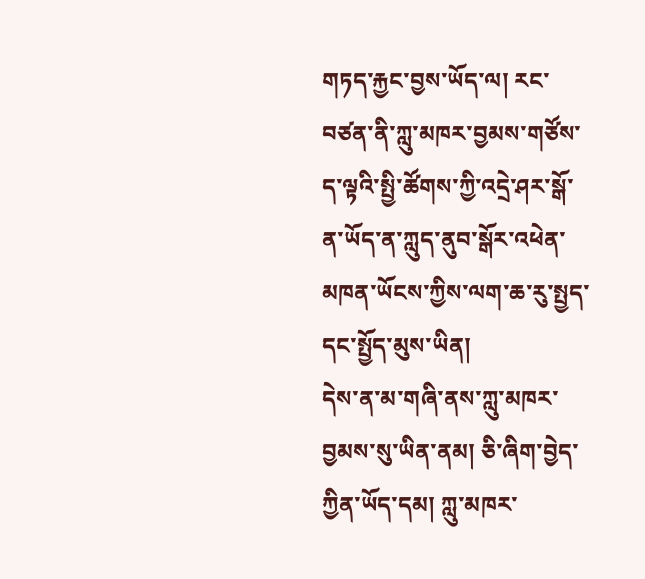གཏད་རྐྱང་བྱས་ཡོད་ལ། རང་བཙན་ནི་ཀླུ་མཁར་བྱམས་གཙོས་ད་ལྟའི་སྤྱི་ཚོགས་ཀྱི་འདྲེ་ཤར་སྒོ་ན་ཡོད་ན་ཀླུད་ནུབ་སྒོར་འཕེན་མཁན་ཡོངས་ཀྱིས་ལག་ཆ་རུ་སྤྱད་དང་སྤྱོད་མུས་ཡིན།
དེས་ན་མ་གཞི་ནས་ཀླུ་མཁར་བྱམས་སུ་ཡིན་ནམ། ཅི་ཞིག་བྱེད་ཀྱིན་ཡོད་དམ། ཀླུ་མཁར་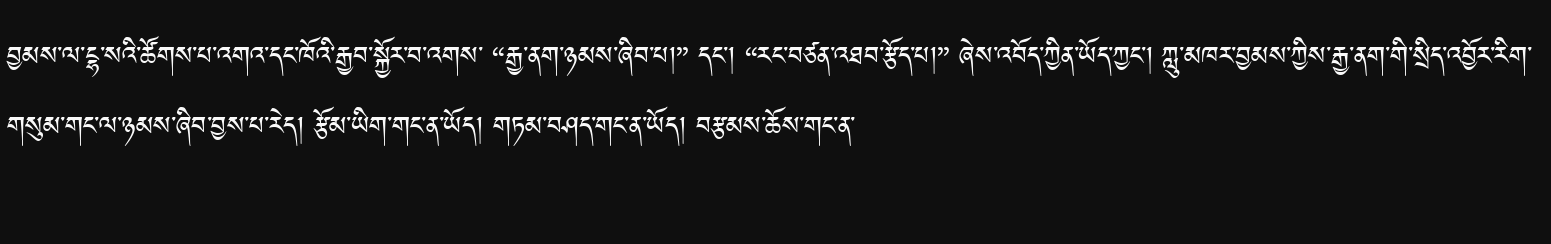བྱམས་ལ་ངྷ་སའི་ཚོགས་པ་འགའ་དང་ཁོའི་རྒྱབ་སྐྱོར་བ་འགས་ “རྒྱ་ནག་ཉམས་ཞིབ་པ།” དང་། “རང་བཙན་འཐབ་རྩོད་པ།” ཞེས་འབོད་ཀྱིན་ཡོད་ཀྱང་། ཀླུ་མཁར་བྱམས་ཀྱིས་རྒྱ་ནག་གི་སྲིད་འབྱོར་རིག་གསུམ་གང་ལ་ཉམས་ཞིབ་བྱས་པ་རེད། རྩོམ་ཡིག་གང་ན་ཡོད། གཏམ་བཤད་གང་ན་ཡོད། བརྩམས་ཆོས་གང་ན་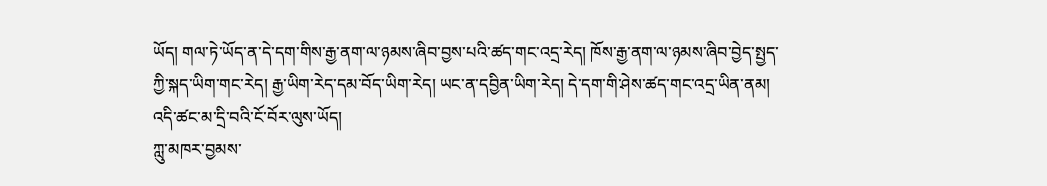ཡོད། གལ་ཏེ་ཡོད་ན་དེ་དག་གིས་རྒྱ་ནག་ལ་ཉམས་ཞིབ་བྱས་པའི་ཚད་གང་འདྲ་རེད། ཁོས་རྒྱ་ནག་ལ་ཉམས་ཞིབ་བྱེད་སྤྱད་ཀྱི་སྐད་ཡིག་གང་རེད། རྒྱ་ཡིག་རེད་དམ་བོད་ཡིག་རེད། ཡང་ན་དབྱིན་ཡིག་རེད། དེ་དག་གི་ཤེས་ཚད་གང་འདྲ་ཡིན་ནམ། འདི་ཚང་མ་དྲི་བའི་ངོ་བོར་ལུས་ཡོད།
ཀླུ་མཁར་བྱམས་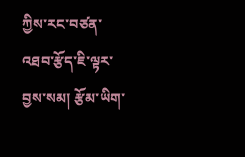ཀྱིས་རང་བཙན་འཐབ་རྩོད་ཇི་ལྟར་བྱས་སམ། རྩོམ་ཡིག་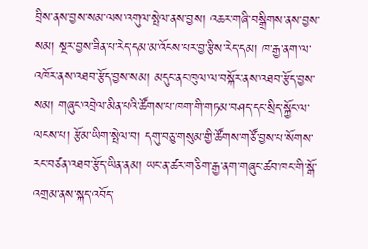བྲིས་ནས་བྱས་སམ་ལས་འགུལ་སྤེལ་ནས་བྱས། འཆར་གཞི་བསྒྲིགས་ནས་བྱས་སམ། སྔར་བྱས་ཟིན་པ་རེད་དམ་མ་འོངས་པར་བྱ་རྩིས་རེད་དམ། ཁ་རྒྱ་ནག་ལ་འཁོར་ནས་འཐབ་རྩོད་བྱས་སམ། མདུང་ནང་ཁུལ་ལ་བསྐོར་ནས་འཐབ་རྩོད་བྱས་སམ། གཞུང་འབྲེལ་མིན་པའི་ཚོགས་པ་ཁག་གི་གཏམ་བཤད་དང་སྲིད་སྐྱོང་ལ་ལངས་པ། རྩོམ་ཡིག་སྤེལ་བ། དགུ་བཅུ་གསུམ་གྱི་ཚོགས་གཙོ་བྱས་པ་སོགས་རང་བཙན་འཐབ་རྩོད་ཡིན་ནམ། ཡང་ན་ཚར་གཅིག་རྒྱ་ནག་གཞུང་ཚབ་ཁང་གི་སྒོ་འགྲམ་ནས་སྐད་འབོད་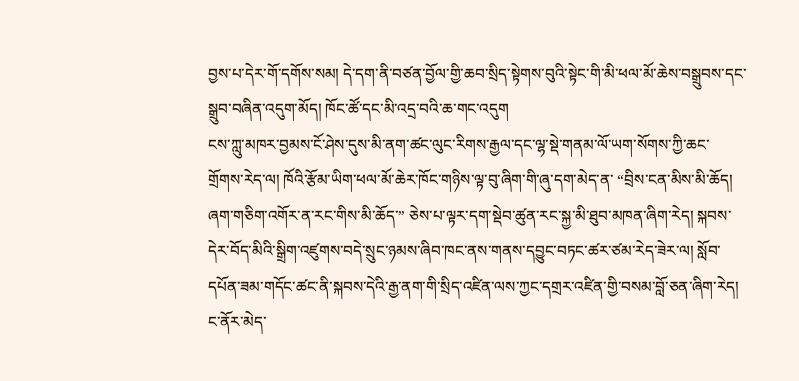བྱས་པ་དེར་གོ་དགོས་སམ། དེ་དག་ནི་བཙན་བྱོལ་གྱི་ཆབ་སྲིད་སྟེགས་བུའི་སྟེང་གི་མི་ཕལ་མོ་ཆེས་བསྒྲུབས་དང་སྒྲུབ་བཞིན་འདུག་མོད། ཁོང་ཚོ་དང་མི་འདྲ་བའི་ཆ་གང་འདུག
ངས་ཀླུ་མཁར་བྱམས་ངོ་ཤེས་དུས་མི་ནག་ཚང་ལུང་རིགས་རྒྱལ་དང་ལྷ་སྡེ་གནམ་ལོ་ཡག་སོགས་ཀྱི་ཆང་གྲོགས་རེད་ལ། ཁོའི་རྩོམ་ཡིག་ཕལ་མོ་ཆེར་ཁོང་གཉིས་ལྟ་བུ་ཞིག་གི་ཞུ་དག་མེད་ན་ “བྲིས་ངན་མིས་མི་ཆོད། ཞག་གཅིག་འགོར་ན་རང་གིས་མི་ཆོད་” ཅེས་པ་ལྟར་དག་སྡེབ་ཚུན་རང་སྐྱ་མི་ཐུབ་མཁན་ཞིག་རེད། སྐབས་དེར་བོད་མིའི་སྒྲིག་འཛུགས་བདེ་སྲུང་ཉམས་ཞིབ་ཁང་ནས་གནས་དབྱུང་བཏང་ཚར་ཙམ་རེད་ཟེར་ལ། སློབ་དཔོན་ཟམ་གདོང་ཚང་ནི་སྐབས་དེའི་རྒྱ་ནག་གི་སྲིད་འཛིན་ལས་ཀྱང་དགྲར་འཛིན་གྱི་བསམ་བློ་ཅན་ཞིག་རེད། ང་ནོར་མེད་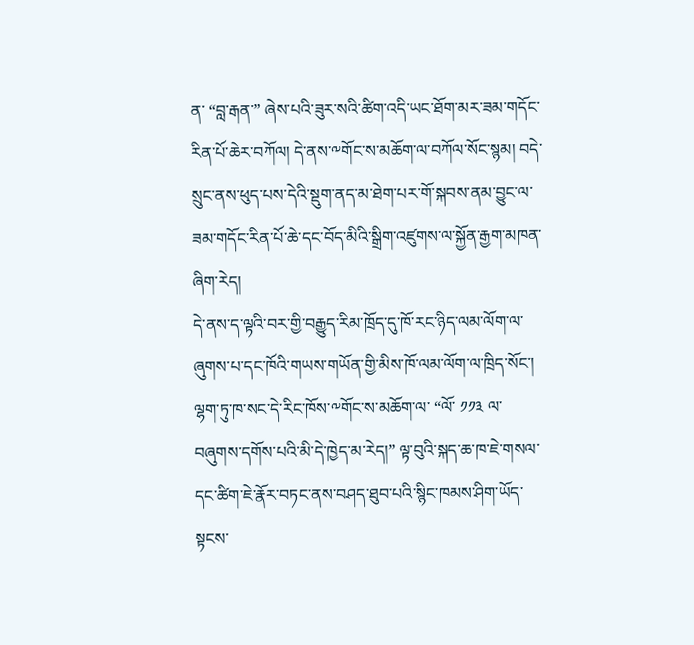ན་ “བླ་རྒན་” ཞེས་པའི་ཟུར་སའི་ཚིག་འདི་ཡང་ཐོག་མར་ཟམ་གདོང་རིན་པོ་ཆེར་བཀོལ། དེ་ནས་༸གོང་ས་མཆོག་ལ་བཀོལ་སོང་སྙམ། བདེ་སྲུང་ནས་ཕུད་པས་དེའི་སྡུག་ནད་མ་ཐེག་པར་གོ་སྐབས་ནམ་བྱུང་ལ་ཟམ་གདོང་རིན་པོ་ཆེ་དང་བོད་མིའི་སྒྲིག་འཛུགས་ལ་སྐྱོན་རྒྱག་མཁན་ཞིག་རེད།
དེ་ནས་ད་ལྟའི་བར་གྱི་བརྒྱུད་རིམ་ཁྲོད་དུ་ཁོ་རང་ཉིད་ལམ་ལོག་ལ་ཞུགས་པ་དང་ཁོའི་གཡས་གཡོན་གྱི་མིས་ཁོ་ལམ་ལོག་ལ་ཁྲིད་སོང་། ལྷག་ཏུ་ཁ་སང་དེ་རིང་ཁོས་༸གོང་ས་མཆོག་ལ་ “ལོ་ ༡༡༣ ལ་བཞུགས་དགོས་པའི་མི་དེ་ཁྱེད་མ་རེད།” ལྟ་བུའི་སྐད་ཆ་ཁ་ཇེ་གསལ་དང་ཚིག་ཇེ་རྣོར་བཏང་ནས་བཤད་ཐུབ་པའི་སྙིང་ཁམས་ཤིག་ཡོད་སྟངས་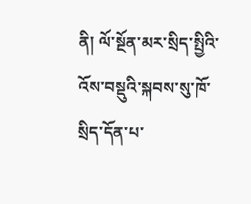ནི། ལོ་སྔོན་མར་སྲིད་སྤྱིའི་འོས་བསྡུའི་སྐབས་སུ་ཁོ་སྲིད་དོན་པ་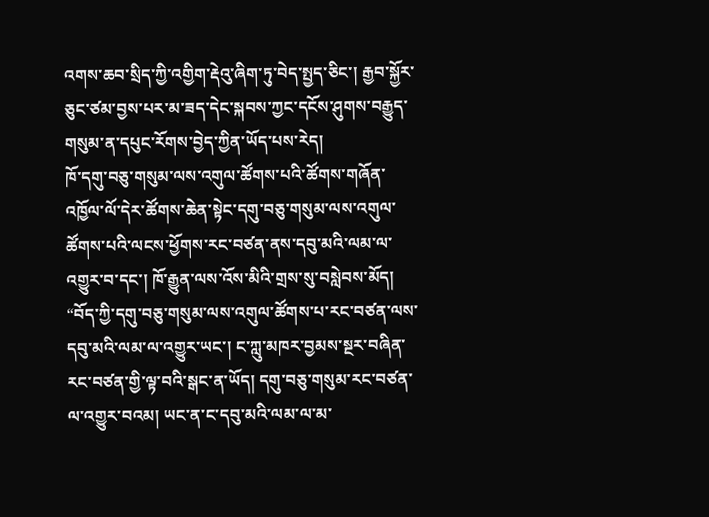འགས་ཆབ་སྲིད་ཀྱི་འགྱིག་རྡེའུ་ཞིག་ཏུ་བེད་སྤྱད་ཅིང་། རྒྱབ་སྐྱོར་ཅུང་ཙམ་བྱས་པར་མ་ཟད་དེང་སྐབས་ཀྱང་དངོས་ཤུགས་བརྒྱུད་གསུམ་ན་དཔུང་རོགས་བྱེད་ཀྱིན་ཡོད་པས་རེད།
ཁོ་དགུ་བཅུ་གསུམ་ལས་འགུལ་ཚོགས་པའི་ཚོགས་གཞོན་འཁྱོལ་ལོ་དེར་ཚོགས་ཆེན་སྟེང་དགུ་བཅུ་གསུམ་ལས་འགུལ་ཚོགས་པའི་ལངས་ཕྱོགས་རང་བཙན་ནས་དབུ་མའི་ལམ་ལ་འགྱུར་བ་དང་། ཁོ་རྒྱུན་ལས་འོས་མིའི་གྲས་སུ་བསླེབས་མོད། “བོད་ཀྱི་དགུ་བཅུ་གསུམ་ལས་འགུལ་ཚོགས་པ་རང་བཙན་ལས་དབུ་མའི་ལམ་ལ་འགྱུར་ཡང་། ང་ཀླུ་མཁར་བྱམས་སྔར་བཞིན་རང་བཙན་གྱི་ལྟ་བའི་སྒང་ན་ཡོད། དགུ་བཅུ་གསུམ་རང་བཙན་ལ་འགྱུར་བའམ། ཡང་ན་ང་དབུ་མའི་ལམ་ལ་མ་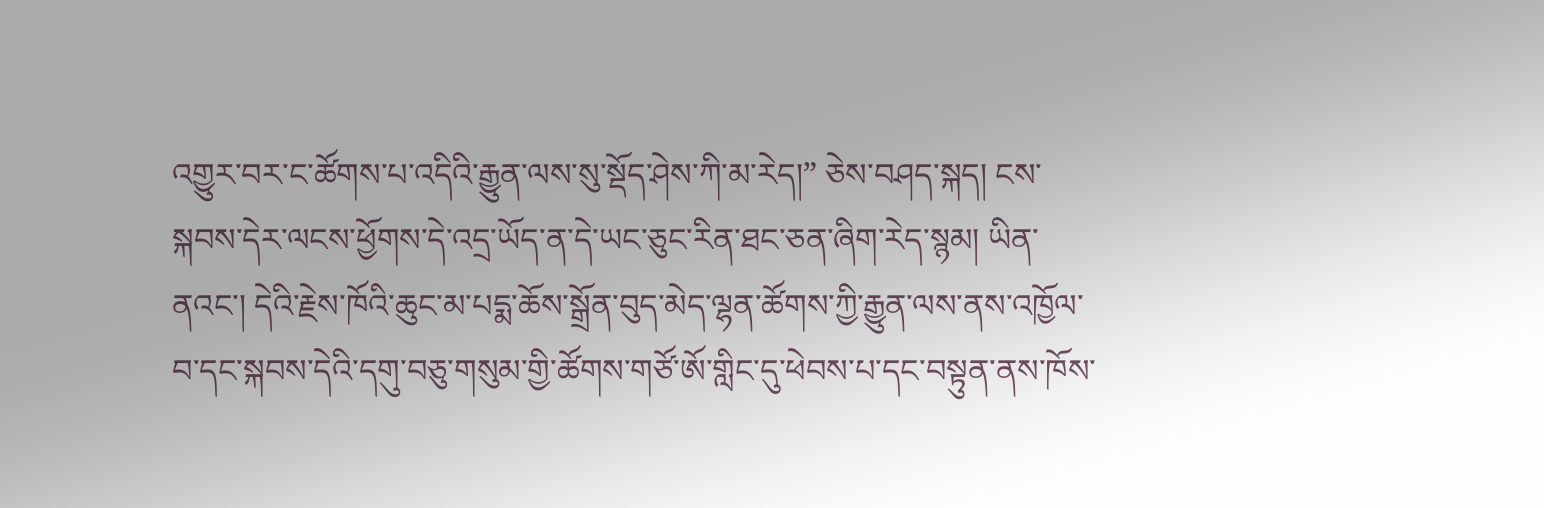འགྱུར་བར་ང་ཚོགས་པ་འདིའི་རྒྱུན་ལས་སུ་སྡོད་ཤེས་ཀི་མ་རེད།” ཅེས་བཤད་སྐད། ངས་སྐབས་དེར་ལངས་ཕྱོགས་དེ་འདྲ་ཡོད་ན་དེ་ཡང་ཅུང་རིན་ཐང་ཅན་ཞིག་རེད་སྙམ། ཡིན་ནའང་། དེའི་རྗེས་ཁོའི་ཆུང་མ་པདྨ་ཆོས་སྒྲོན་བུད་མེད་ལྷན་ཚོགས་ཀྱི་རྒྱུན་ལས་ནས་འཁྱོལ་བ་དང་སྐབས་དེའི་དགུ་བཅུ་གསུམ་གྱི་ཚོགས་གཙོ་ཨོ་གླིང་དུ་ཕེབས་པ་དང་བསྟུན་ནས་ཁོས་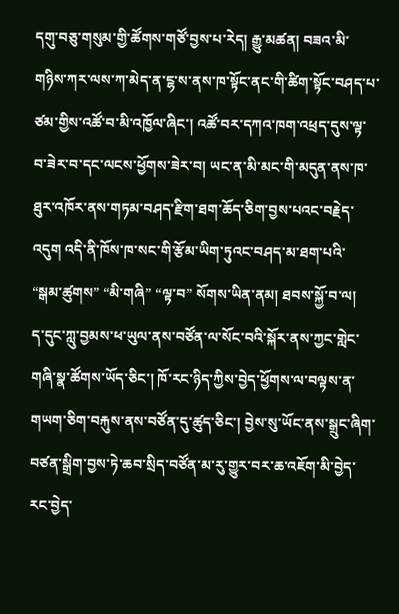དགུ་བཅུ་གསུམ་གྱི་ཚོགས་གཙོ་བྱས་པ་རེད། རྒྱུ་མཚན། བཟའ་མི་གཉིས་ཀར་ལས་ཀ་མེད་ན་ངྷ་ས་ནས་ཁ་སྟོང་ནང་གི་ཚིག་སྟོང་བཤད་པ་ཙམ་གྱིས་འཚོ་བ་མི་འཁྱོལ་ཞིང་། འཚོ་བར་དཀའ་ཁག་འཕྲད་དུས་ལྟ་བ་ཟེར་བ་དང་ལངས་ཕྱོགས་ཟེར་བ། ཡང་ན་མི་མང་གི་མདུན་ནས་ཁ་ཐུར་འཁོར་ནས་གཏམ་བཤད་རྫིག་ཐག་ཆོད་ཅིག་བྱས་པའང་བརྗེད་འདུག འདི་ནི་ཁོས་ཁ་སང་གི་རྩོམ་ཡིག་ཏུའང་བཤད་མ་ཐག་པའི་ “སྒམ་ཚུགས” “མི་གཞི” “ལྟ་བ” སོགས་ཡིན་ནམ། ཐབས་སྐྱོ་བ་ལ།
ད་དུང་ཀླུ་བྱམས་ཕ་ཡུལ་ནས་བཙོན་ལ་སོང་བའི་སྐོར་ནས་ཀྱང་གླེང་གཞི་སྣ་ཚོགས་ཡོད་ཅིང་། ཁོ་རང་ཉིད་ཀྱིས་བྱེད་ཕྱོགས་ལ་བལྟས་ན་གཡག་ཅིག་བརྐུས་ནས་བཙོན་དུ་ཚུད་ཅིང་། བྱེས་སུ་ཡོང་ནས་སྒྲུང་ཞིག་བཙན་སྒྲིག་བྱས་ཏེ་ཆབ་སྲིད་བཙོན་མ་རུ་གྱུར་བར་ཆ་འཇོག་མི་བྱེད་རང་བྱེད་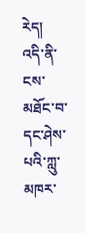རེད།
འདི་ནི་ངས་མཐོང་བ་དང་ཤེས་པའི་ཀླུ་མཁར་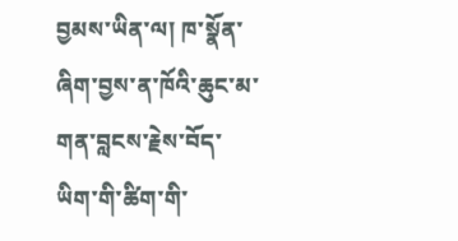བྱམས་ཡིན་ལ། ཁ་སྣོན་ཞིག་བྱས་ན་ཁོའི་ཆུང་མ་གན་བླངས་རྗེས་བོད་ཡིག་གི་ཚིག་གི་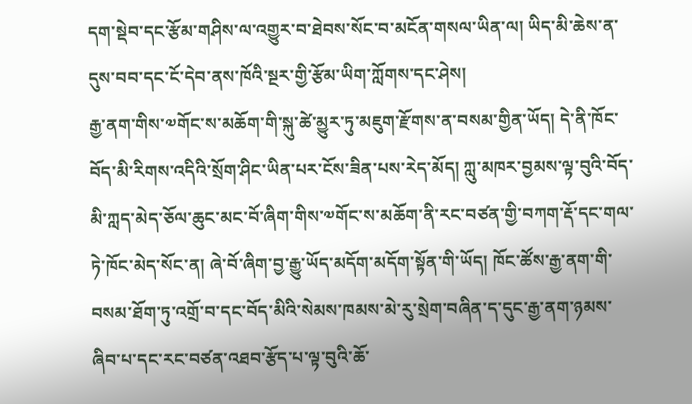དག་སྡེབ་དང་རྩོམ་གཤིས་ལ་འགྱུར་བ་ཐེབས་སོང་བ་མངོན་གསལ་ཡིན་ལ། ཡིད་མི་ཆེས་ན་དུས་བབ་དང་ངོ་དེབ་ནས་ཁོའི་སྔར་གྱི་རྩོམ་ཡིག་ཀློགས་དང་ཤེས།
རྒྱ་ནག་གིས་༧གོང་ས་མཆོག་གི་སྐུ་ཚེ་མྱུར་ཏུ་མཇུག་རྫོགས་ན་བསམ་གྱིན་ཡོད། དེ་ནི་ཁོང་བོད་མི་རིགས་འདིའི་སྲོག་ཤིང་ཡིན་པར་ངོས་ཟིན་པས་རེད་མོད། ཀླུ་མཁར་བྱམས་ལྟ་བུའི་བོད་མི་ཀླད་མེད་ཅོལ་ཆུང་མང་བོ་ཞིག་གིས་༧གོང་ས་མཆོག་ནི་རང་བཙན་གྱི་བཀག་རྡོ་དང་གལ་ཏེ་ཁོང་མེད་སོང་ན། ཞེ་བོ་ཞིག་བྱ་རྒྱུ་ཡོད་མདོག་མདོག་སྟོན་གི་ཡོད། ཁོང་ཚོས་རྒྱ་ནག་གི་བསམ་ཐོག་ཏུ་འགྲོ་བ་དང་བོད་མིའི་སེམས་ཁམས་མེ་རུ་སྲེག་བཞིན་ད་དུང་རྒྱ་ནག་ཉམས་ཞིབ་པ་དང་རང་བཙན་འཐབ་རྩོད་པ་ལྟ་བུའི་ཆོ་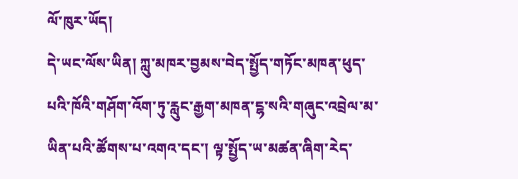ལོ་ཁུར་ཡོད།
དེ་ཡང་ལོས་ཡིན། ཀླུ་མཁར་བྱམས་བེད་སྤྱོད་གཏོང་མཁན་ཕུད་པའི་ཁོའི་གཤོག་འོག་ཏུ་རླུང་རྒྱག་མཁན་ངྷ་སའི་གཞུང་འབྲེལ་མ་ཡིན་པའི་ཚོགས་པ་འགའ་དང་། ལྟ་སྤྱོད་ཡ་མཚན་ཞིག་རེད་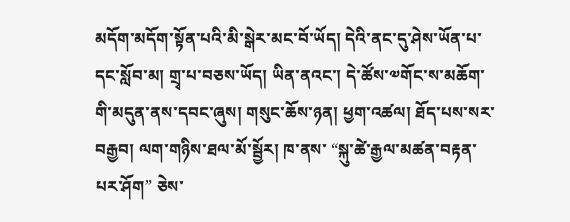མདོག་མདོག་སྟོན་པའི་མི་སྒེར་མང་བོ་ཡོད། དེའི་ནང་དུ་ཤེས་ཡོན་པ་དང་སློབ་མ། གྲྭ་པ་བཅས་ཡོད། ཡིན་ནའང་། དེ་ཚོས་༧གོང་ས་མཆོག་གི་མདུན་ནས་དབང་ཞུས། གསུང་ཆོས་ཉན། ཕྱག་འཚལ། ཐོད་པས་སར་བརྒྱབ། ལག་གཉིས་ཐལ་མོ་སྦྱོར། ཁ་ནས་ “སྐུ་ཚེ་རྒྱལ་མཚན་བརྟན་པར་ཤོག” ཅེས་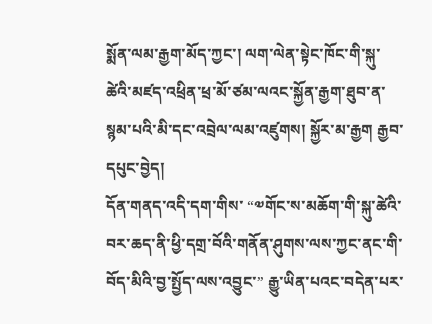སྨོན་ལམ་རྒྱག་མོད་ཀྱང་། ལག་ལེན་སྟེང་ཁོང་གི་སྐུ་ཚེའི་མཛད་འཕྲིན་ཕྲ་མོ་ཙམ་ལའང་སྐྱོན་རྒྱག་ཐུབ་ན་སྙམ་པའི་མི་དང་འབྲེལ་ལམ་འཛུགས། སྐྱོར་མ་རྒྱག རྒྱབ་དཔུང་བྱེད།
དོན་གནད་འདི་དག་གིས་ “༧གོང་ས་མཆོག་གི་སྐུ་ཚེའི་བར་ཆད་ནི་ཕྱི་དགྲ་བོའི་གནོན་ཤུགས་ལས་ཀྱང་ནང་གི་བོད་མིའི་བྱ་སྤྱོད་ལས་འབྱུང་” རྒྱུ་ཡིན་པའང་བདེན་པར་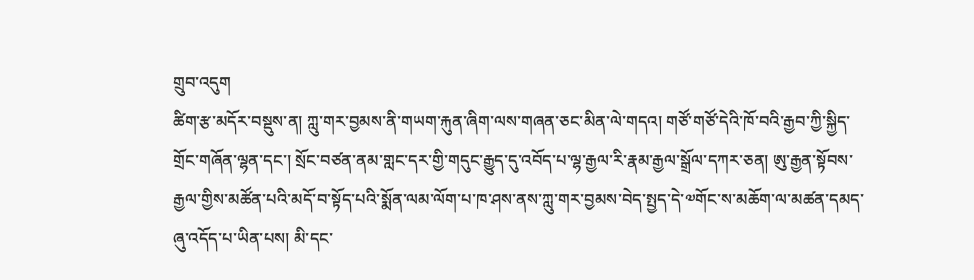གྲུབ་འདུག
ཚིག་རྩ་མདོར་བསྡུས་ན། ཀླུ་གར་བྱམས་ནི་གཡག་རྐུན་ཞིག་ལས་གཞན་ཅང་མིན་ལེ་གདའ། གཙོ་གཙོ་དེའི་ཁོ་བའི་རྒྱབ་ཀྱི་སྐྱིད་གྲོང་གཞོན་ལྷན་དང་། སྲོང་བཙན་ནམ་གླང་དར་གྱི་གདུང་རྒྱུད་དུ་འབོད་པ་ལྷ་རྒྱལ་རི་རྣམ་རྒྱལ་སྒྲོལ་དཀར་ཅན། ཨུ་རྒྱན་སྟོབས་རྒྱལ་གྱིས་མཚོན་པའི་མདོ་བ་སྟོད་པའི་སྨོན་ལམ་ལོག་པ་ཁ་ཤས་ནས་ཀླུ་གར་བྱམས་བེད་སྤྱད་དེ་༧གོང་ས་མཆོག་ལ་མཚན་དམད་ཞུ་འདོད་པ་ཡིན་པས། མི་དང་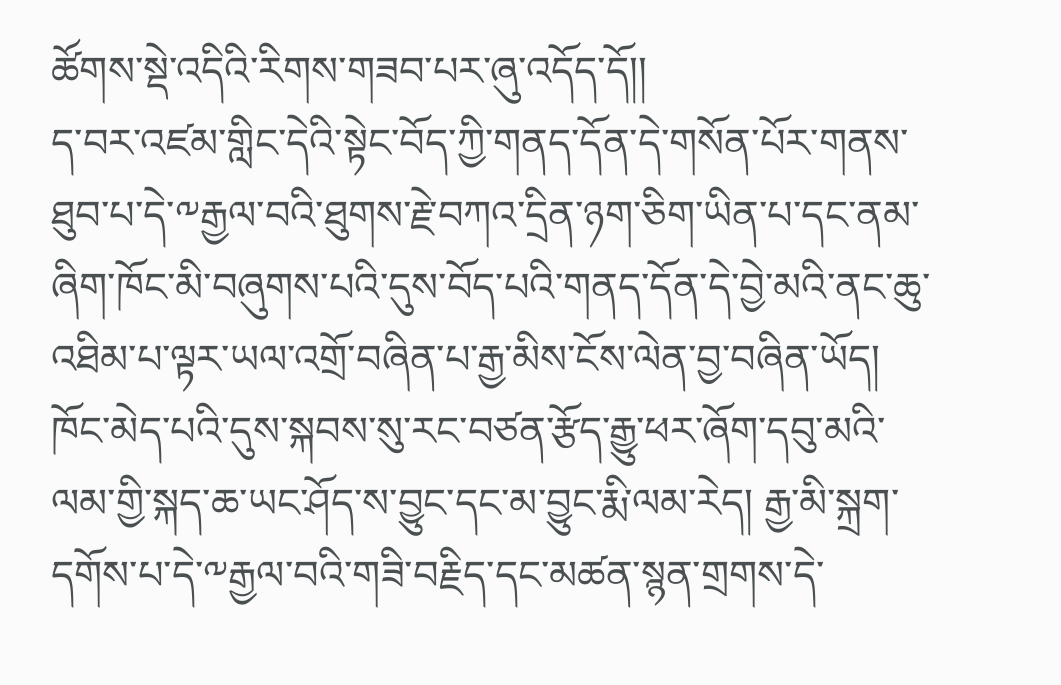ཚོགས་སྡེ་འདིའི་རིགས་གཟབ་པར་ཞུ་འདོད་དོ།།
ད་བར་འཛམ་གླིང་དེའི་སྟེང་བོད་ཀྱི་གནད་དོན་དེ་གསོན་པོར་གནས་ཐུབ་པ་དེ་༸རྒྱལ་བའི་ཐུགས་རྗེ་བཀའ་དྲིན་ཉག་ཅིག་ཡིན་པ་དང་ནམ་ཞིག་ཁོང་མི་བཞུགས་པའི་དུས་བོད་པའི་གནད་དོན་དེ་བྱེ་མའི་ནང་ཆུ་འཐིམ་པ་ལྟར་ཡལ་འགྲོ་བཞིན་པ་རྒྱ་མིས་ངོས་ལེན་བྱ་བཞིན་ཡོད། ཁོང་མེད་པའི་དུས་སྐབས་སུ་རང་བཙན་རྩོད་རྒྱུ་ཕར་ཞོག་དབུ་མའི་ལམ་གྱི་སྐད་ཆ་ཡང་ཤོད་ས་བྱུང་དང་མ་བྱུང་རྨི་ལམ་རེད། རྒྱ་མི་སྐྲག་དགོས་པ་དེ་༸རྒྱལ་བའི་གཟི་བརྗིད་དང་མཚན་སྙན་གྲགས་དེ་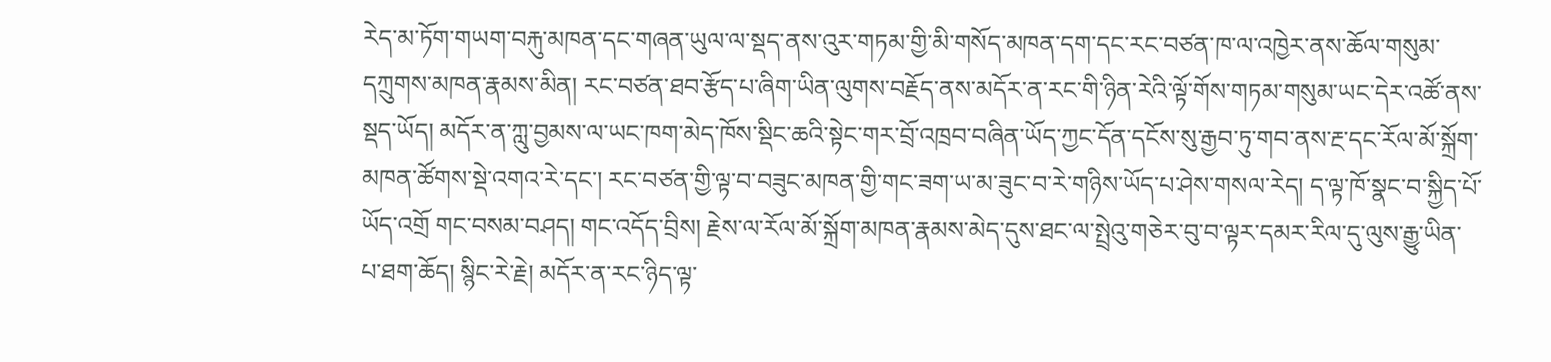རེད་མ་ཏོག་གཡག་བརྐུ་མཁན་དང་གཞན་ཡུལ་ལ་སྡད་ནས་འུར་གཏམ་གྱི་མི་གསོད་མཁན་དག་དང་རང་བཙན་ཁ་ལ་འཁྱེར་ནས་ཆོལ་གསུམ་དཀྲུགས་མཁན་རྣམས་མིན། རང་བཙན་ཐབ་རྩོད་པ་ཞིག་ཡིན་ལུགས་བརྗོད་ནས་མདོར་ན་རང་གི་ཉིན་རེའི་ལྟོ་གོས་གཏམ་གསུམ་ཡང་དེར་འཚོ་ནས་སྡད་ཡོད། མདོར་ན་ཀླུ་བྱམས་ལ་ཡང་ཁག་མེད་ཁོས་སྡིང་ཆའི་སྟེང་གར་བྲོ་འཁྲབ་བཞིན་ཡོད་ཀྱང་དོན་དངོས་སུ་རྒྱབ་ཏུ་གབ་ནས་རྔ་དང་རོལ་མོ་སྐྲོག་མཁན་ཚོགས་སྡེ་འགའ་རེ་དང་། རང་བཙན་གྱི་ལྟ་བ་བཟུང་མཁན་གྱི་གང་ཟག་ཡ་མ་ཟུང་བ་རེ་གཉིས་ཡོད་པ་ཤེས་གསལ་རེད། ད་ལྟ་ཁོ་སྣང་བ་སྐྱིད་པོ་ཡོད་འགྲོ གང་བསམ་བཤད། གང་འདོད་བྲིས། རྗེས་ལ་རོལ་མོ་སྐྲོག་མཁན་རྣམས་མེད་དུས་ཐང་ལ་སྤྲེའུ་གཅེར་བུ་བ་ལྟར་དམར་རིལ་དུ་ལུས་རྒྱུ་ཡིན་པ་ཐག་ཆོད། སྙིང་རེ་རྗེ། མདོར་ན་རང་ཉིད་ལྟ་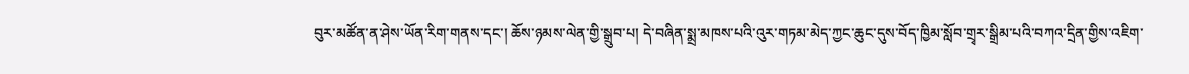བུར་མཚོན་ན་ཤེས་ཡོན་རིག་གནས་དང་། ཆོས་ཉམས་ལེན་གྱི་སྒྲུབ་པ། དེ་བཞིན་སྨྲ་མཁས་པའི་འུར་གཏམ་མེད་ཀྱང་ཆུང་དུས་བོད་ཁྱིམ་སློབ་གྲྭར་སྒྲིམ་པའི་བཀའ་དྲིན་གྱིས་འཇིག་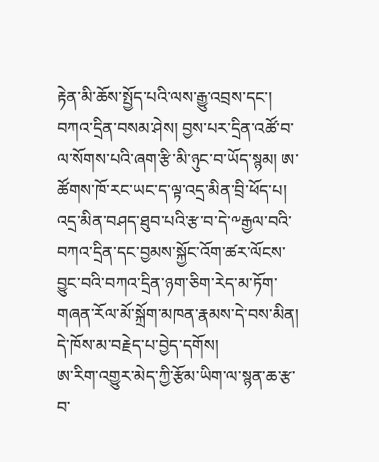རྟེན་མི་ཆོས་སྤྱོད་པའི་ལས་རྒྱུ་འབྲས་དང་། བཀའ་དྲིན་བསམ་ཤེས། བྱས་པར་དྲིན་འཚོ་བ་ལ་སོགས་པའི་ཞག་རྩི་མི་ཉུང་བ་ཡོད་སྙམ། ཨ་ཚོགས་ཁོ་རང་ཡང་ད་ལྟ་འདྲ་མིན་བྲི་ཕོད་པ། འདྲ་མིན་བཤད་ཐུབ་པའི་རྩ་བ་དེ་༸རྒྱལ་བའི་བཀའ་དྲིན་དང་བྱམས་སྐྱོང་འོག་ཚར་ལོངས་བྱུང་བའི་བཀའ་དྲིན་ཉག་ཅིག་རེད་མ་ཏོག་གཞན་རོལ་མོ་སྐྲོག་མཁན་རྣམས་དེ་བས་མིན། དེ་ཁོས་མ་བརྗེད་པ་བྱེད་དགོས།
ཨ་རིག་འགྱུར་མེད་ཀྱི་རྩོམ་ཡིག་ལ་སྙན་ཆ་རྩ་བ་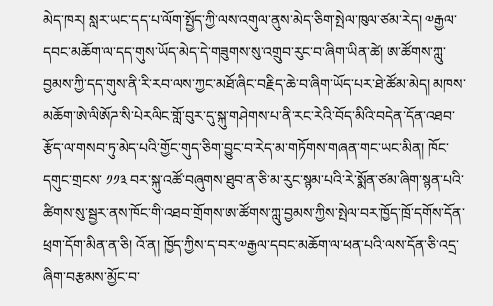མེད་ཁར། སླར་ཡང་དད་པ་ལོག་སྤྱོད་ཀྱི་ལས་འགུལ་ནུས་མེད་ཅིག་སྤེལ་ཁུལ་ཙམ་རེད། ༧རྒྱལ་དབང་མཆོག་ལ་དད་གུས་ཡོད་མེད་དེ་གཟུགས་སུ་འགྲུབ་རུང་བ་ཞིག་ཡིན་ཚེ། ཨ་ཚོགས་ཀླུ་བྱམས་ཀྱི་དད་གུས་ནི་རི་རབ་ལས་ཀྱང་མཐོ་ཞིང་བརྗིད་ཆེ་བ་ཞིག་ཡོད་པར་ཐེ་ཚོམ་མེད། མཁས་མཆོག་ཨེ་ལིཨོཌ་སི་པེརལིང་གློ་བུར་དུ་སྐུ་གཤེགས་པ་ནི་རང་རེའི་བོད་མིའི་བདེན་དོན་འཐབ་རྩོད་ལ་གསབ་ཏུ་མེད་པའི་གྱོང་གུད་ཅིག་བྱུང་བ་རེད་མ་གཏོགས་གཞན་གང་ཡང་མིན། ཁོང་དགུང་གྲངས་ ༡༡༣ བར་སྐུ་འཚོ་བཞུགས་ཐུབ་ན་ཅི་མ་རུང་སྙམ་པའི་རེ་སྨོན་ཙམ་ཞིག་སྙན་པའི་ཚིགས་སུ་སྦྱར་ནས་ཁོང་གི་འཐབ་གྲོགས་ཨ་ཚོགས་ཀླུ་བྱམས་ཀྱིས་སྤེལ་བར་ཁྱོད་ཁྲོ་དགོས་དོན་ཕྲག་དོག་མིན་ན་ཅི། འོ་ན། ཁྱོད་ཀྱིས་ད་བར་༧རྒྱལ་དབང་མཆོག་ལ་ཕན་པའི་ལས་དོན་ཅི་འདྲ་ཞིག་བརྩམས་མྱོང་བ་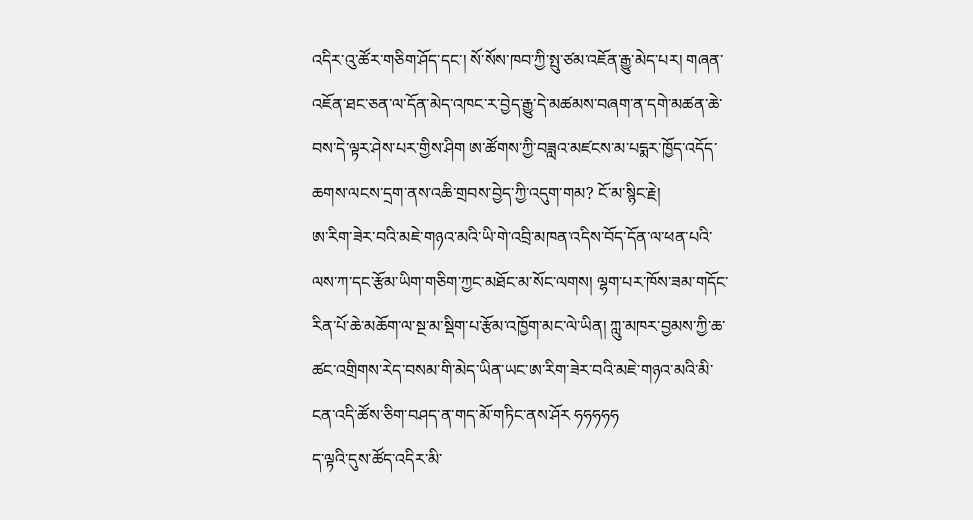འདིར་འུ་ཚོར་གཅིག་ཤོད་དང་། སོ་སོས་ཁབ་ཀྱི་སྤུ་ཙམ་འཇོན་རྒྱུ་མེད་པར། གཞན་འཇོན་ཐང་ཅན་ལ་དོན་མེད་འཁང་ར་བྱེད་རྒྱུ་དེ་མཚམས་བཞག་ན་དགེ་མཚན་ཆེ་བས་དེ་ལྟར་ཤེས་པར་གྱིས་ཤིག ཨ་ཚོགས་ཀྱི་བཟླའ་མཛངས་མ་པདྨར་ཁྱོད་འདོད་ཆགས་ལངས་དྲག་ནས་འཆི་གྲབས་བྱེད་ཀྱི་འདུག་གམ? ངོ་མ་སྙིང་རྗེ།
ཨ་རིག་ཟེར་བའི་མཇེ་གཉའ་མའི་ཡི་གེ་འབྲི་མཁན་འདིས་བོད་དོན་ལ་ཕན་པའི་ལས་ཀ་དང་རྩོམ་ཡིག་གཅིག་ཀྱང་མཐོང་མ་སོང་ལགས། ལྷག་པར་ཁོས་ཟམ་གདོང་རིན་པོ་ཆེ་མཆོག་ལ་སྔ་མ་སྡིག་པ་རྩོམ་འཁྱོག་མང་ལེ་ཡིན། ཀླུ་མཁར་བྱམས་ཀྱི་ཆ་ཚང་འགྲིགས་རེད་བསམ་གི་མེད་ཡིན་ཡང་ཨ་རིག་ཟེར་བའི་མཇེ་གཉའ་མའི་མི་ངན་འདི་ཚོས་ཅིག་བཤད་ན་གད་མོ་གཏིང་ནས་ཤོར ཧཧཧཧཧ
ད་ལྟའི་དུས་ཚོད་འདིར་མི་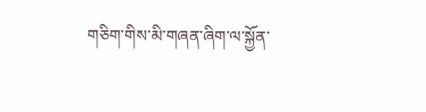གཅིག་གིས་མི་གཞན་ཞིག་ལ་སྐྱོན་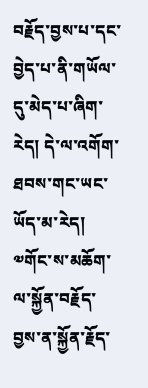བརྗོད་བྱས་པ་དང་བྱེད་པ་ནི་གཡོལ་དུ་མེད་པ་ཞིག་རེད། དེ་ལ་འགོག་ཐབས་གང་ཡང་ཡོད་མ་རེད། ༧གོང་ས་མཆོག་ལ་སྐྱོན་བརྗོད་བྱས་ན་སྐྱོན་རྗོད་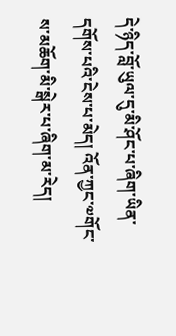དེ་ཉིད་བློ་ཡུལ་དུ་མི་ཤོང་པ་ཞིག་ཡིན་དགོས་པའི་ངེས་པ་མེད། འོན་ཀྱང་༧གོང་ས་མཆོག་མི་སྒེར་པ་ཞིག་མ་རེད།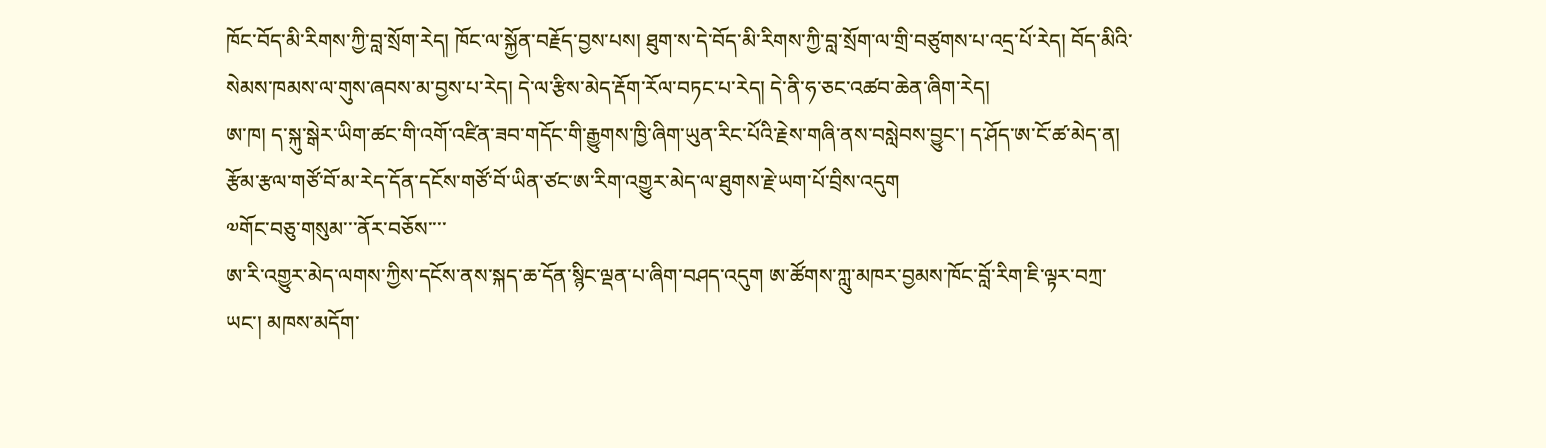ཁོང་བོད་མི་རིགས་ཀྱི་བླ་སྲོག་རེད། ཁོང་ལ་སྐྱོན་བརྗོད་བྱས་པས། ཐུག་ས་དེ་བོད་མི་རིགས་ཀྱི་བླ་སྲོག་ལ་གྲི་བཙུགས་པ་འདྲ་པོ་རེད། བོད་མིའི་སེམས་ཁམས་ལ་གུས་ཞབས་མ་བྱས་པ་རེད། དེ་ལ་རྩིས་མེད་རྡོག་རོལ་བཏང་པ་རེད། དེ་ནི་ཧ་ཅང་འཚབ་ཆེན་ཞིག་རེད།
ཨ་ཁ། ད་སྐུ་སྒེར་ཡིག་ཚང་གི་འགོ་འཛིན་ཟབ་གདོང་གི་རྒྱུགས་ཁྱི་ཞིག་ཡུན་རིང་པོའི་རྗེས་གཞི་ནས་བསླེབས་བྱུང་། ད་ཤོད་ཨ་ངོ་ཚ་མེད་ན།
རྩོམ་རྩལ་གཙོ་བོ་མ་རེད་དོན་དངོས་གཙོ་བོ་ཡིན་ཙང་ཨ་རིག་འགྱུར་མེད་ལ་ཐུགས་རྗེ་ཡག་པོ་བྲིས་འདུག
༧གོང་བཅུ་གསུམ་་་ནོར་བཅོས་་་་
ཨ་རི་འགྱུར་མེད་ལགས་ཀྱིས་དངོས་ནས་སྐད་ཆ་དོན་སྙིང་ལྡན་པ་ཞིག་བཤད་འདུག ཨ་ཚོགས་ཀླུ་མཁར་བྱམས་ཁོང་བློ་རིག་ཇི་ལྟར་བཀྲ་ཡང་། མཁས་མདོག་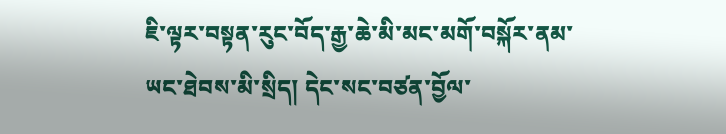ཇི་ལྟར་བསྟན་རུང་བོད་རྒྱ་ཆེ་མི་མང་མགོ་བསྐོར་ནམ་ཡང་ཐེབས་མི་སྲིད། དེང་སང་བཙན་བྱོལ་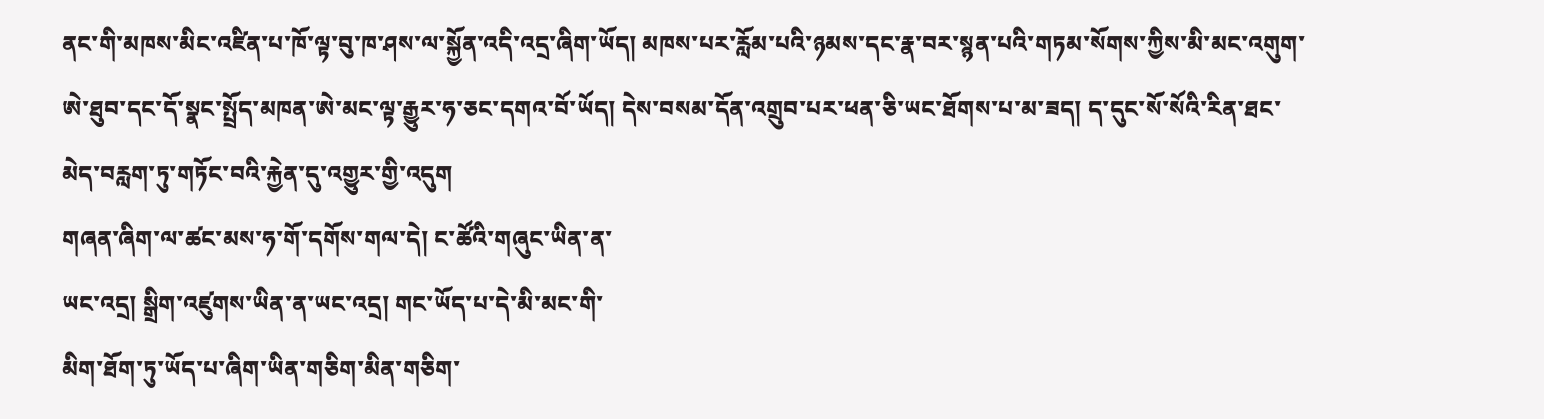ནང་གི་མཁས་མིང་འཛིན་པ་ཁོ་ལྟ་བུ་ཁ་ཤས་ལ་སྐྱོན་འདི་འདྲ་ཞིག་ཡོད། མཁས་པར་རློམ་པའི་ཉམས་དང་རྣ་བར་སྙན་པའི་གཏམ་སོགས་ཀྱིས་མི་མང་འགུག་ཨེ་ཐུབ་དང་དོ་སྣང་སྤྲོད་མཁན་ཨེ་མང་ལྟ་རྒྱུར་ཧ་ཅང་དགའ་བོ་ཡོད། དེས་བསམ་དོན་འགྲུབ་པར་ཕན་ཅི་ཡང་ཐོགས་པ་མ་ཟད། ད་དུང་སོ་སོའི་རིན་ཐང་མེད་བརླག་ཏུ་གཏོང་བའི་རྐྱེན་དུ་འགྱུར་གྱི་འདུག
གཞན་ཞིག་ལ་ཚང་མས་ཧ་གོ་དགོས་གལ་དེ། ང་ཚོའི་གཞུང་ཡིན་ན་
ཡང་འདྲ། སྒྲིག་འཛུགས་ཡིན་ན་ཡང་འདྲ། གང་ཡོད་པ་དེ་མི་མང་གི་
མིག་ཐོག་ཏུ་ཡོད་པ་ཞིག་ཡིན་གཅིག་མིན་གཅིག་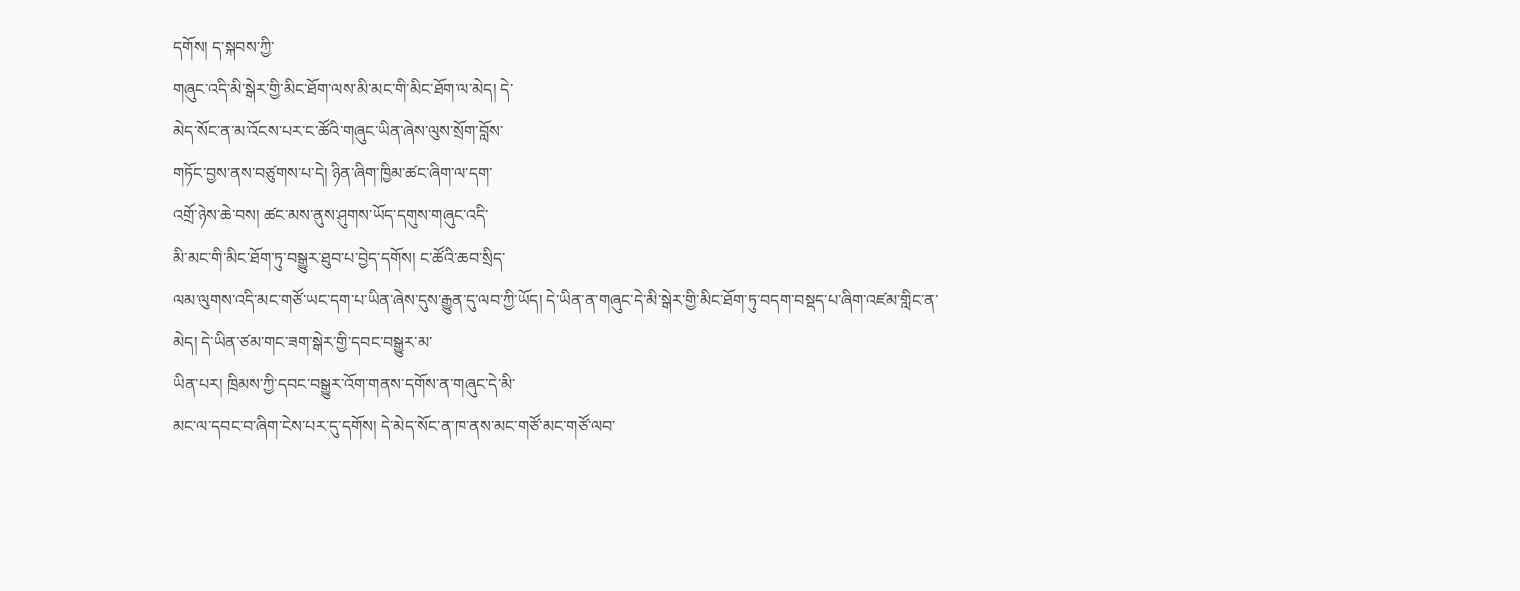དགོས། ད་སྐབས་ཀྱི་
གཞུང་འདི་མི་སྒེར་གྱི་མིང་ཐོག་ལས་མི་མང་གི་མིང་ཐོག་ལ་མེད། དེ་
མེད་སོང་ན་མ་འོངས་པར་ང་ཚོའི་གཞུང་ཡིན་ཞེས་ལུས་སྲོག་བློས་
གཏོང་བྱས་ནས་བཙུགས་པ་དེ། ཉིན་ཞིག་ཁྱིམ་ཚང་ཞིག་ལ་དག་
འགྲོ་ཉེས་ཆེ་བས། ཚང་མས་ནུས་ཤུགས་ཡོད་དགུས་གཞུང་འདི་
མི་མང་གི་མིང་ཐོག་ཏུ་བསྒྱུར་ཐུབ་པ་བྱེད་དགོས། ང་ཚོའི་ཆབ་སྲིད་
ལམ་ལུགས་འདི་མང་གཙོ་ཡང་དག་པ་ཡིན་ཞེས་དུས་རྒྱུན་དུ་ལབ་ཀྱི་ཡོད། དེ་ཡིན་ན་གཞུང་དེ་མི་སྒེར་གྱི་མིང་ཐོག་ཏུ་བདག་བསྡད་པ་ཞིག་འཛམ་གླིང་ན་མེད། དེ་ཡིན་ཙམ་གང་ཟག་སྒེར་གྱི་དབང་བསྒྱུར་མ་
ཡིན་པར། ཁྲིམས་ཀྱི་དབང་བསྒྱུར་འོག་གནས་དགོས་ན་གཞུང་དེ་མི་
མང་ལ་དབང་བ་ཞིག་ངེས་པར་དུ་དགོས། དེ་མེད་སོང་ན་ཁ་ནས་མང་གཙོ་མང་གཙོ་ལབ་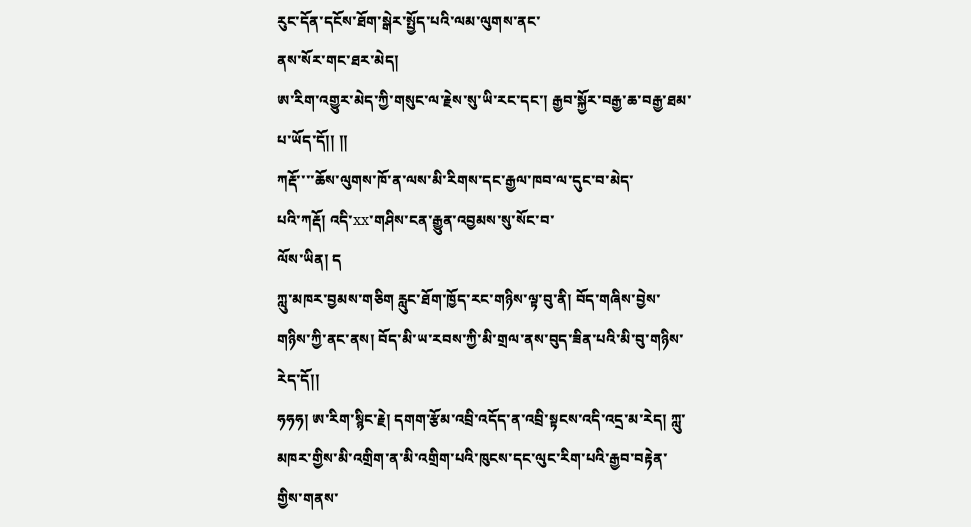རུང་དོན་དངོས་ཐོག་སྒེར་སྤྱོད་པའི་ལམ་ལུགས་ནང་
ནས་སོར་གང་ཐར་མེད།
ཨ་རིག་འགྱུར་མེད་ཀྱི་གསུང་ལ་རྗེས་སུ་ཡི་རང་དང་། རྒྱབ་སྐྱོར་བརྒྱ་ཆ་བརྒྱ་ཐམ་པ་ཡོད་དོ།། །།
ཀརྡོ་་་་ཆོས་ལུགས་ཁོ་ན་ལས་མི་རིགས་དང་རྒྱལ་ཁབ་ལ་དུང་བ་མེད་
པའི་ཀརྡོ། འདི་xx་གཤིས་ངན་རྒྱུན་འབྱམས་སུ་སོང་བ་
ལོས་ཡིན། ད
ཀླུ་མཁར་བྱམས་གཅིག རླུང་ཐོག་ཁྱོད་རང་གཉིས་ལྟ་བུ་ནི། བོད་གཞིས་བྱེས་གཉིས་ཀྱི་ནང་ནས། བོད་མི་ཡ་རབས་ཀྱི་མི་གྲལ་ནས་བུད་ཟིན་པའི་མི་བུ་གཉིས་རེད་དོ།།
ཧཧཧ། ཨ་རིག་སྙིང་རྗེ། དགག་རྩོམ་འབྲི་འདོད་ན་འབྲི་སྟངས་འདི་འདྲ་མ་རེད། ཀླུ་མཁར་གྱིས་མི་འགྲིག་ན་མི་འགྲིག་པའི་ཁུངས་དང་ལུང་རིག་པའི་རྒྱབ་བརྟེན་གྱིས་གནས་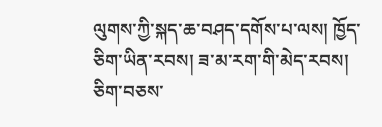ལུགས་ཀྱི་སྐད་ཆ་བཤད་དགོས་པ་ལས། ཁྱོད་ཅིག་ཡིན་རབས། ཟ་མ་རག་གི་མེད་རབས། ཅིག་བཅས་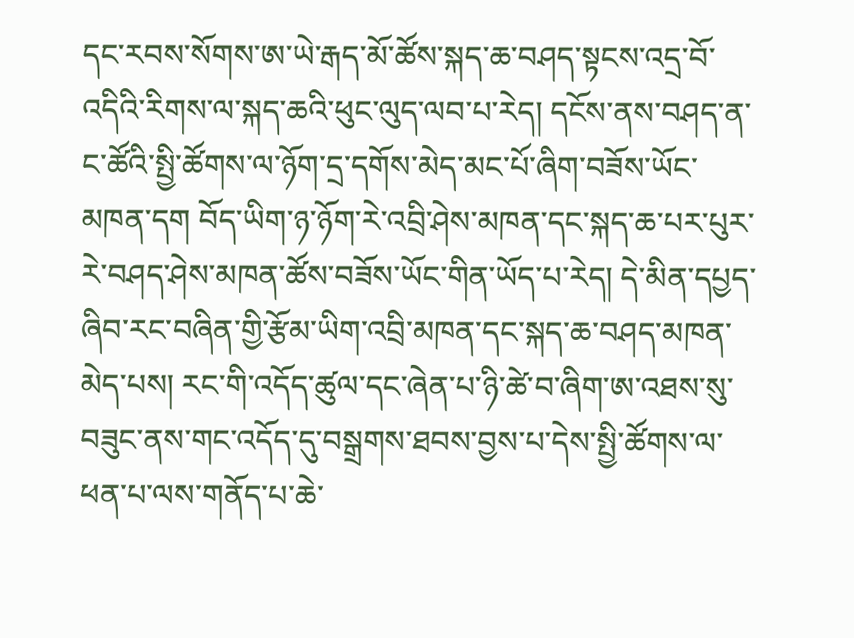དང་རབས་སོགས་ཨ་ཡེ་རྒད་མོ་ཚོས་སྐད་ཆ་བཤད་སྟངས་འདྲ་བོ་འདིའི་རིགས་ལ་སྐད་ཆའི་ཕུང་ལུད་ལབ་པ་རེད། དངོས་ནས་བཤད་ན་ང་ཚོའི་སྤྱི་ཚོགས་ལ་ཉོག་དྲ་དགོས་མེད་མང་པོ་ཞིག་བཟོས་ཡོང་མཁན་དག བོད་ཡིག་ཉ་ཉོག་རེ་འབྲི་ཤེས་མཁན་དང་སྐད་ཆ་པར་པུར་རེ་བཤད་ཤེས་མཁན་ཚོས་བཟོས་ཡོང་གིན་ཡོད་པ་རེད། དེ་མིན་དཔྱད་ཞིབ་རང་བཞིན་གྱི་རྩོམ་ཡིག་འབྲི་མཁན་དང་སྐད་ཆ་བཤད་མཁན་མེད་པས། རང་གི་འདོད་ཚུལ་དང་ཞེན་པ་ཉི་ཚེ་བ་ཞིག་ཨ་འཐས་སུ་བཟུང་ནས་གང་འདོད་དུ་བསྒྲགས་ཐབས་བྱས་པ་དེས་སྤྱི་ཚོགས་ལ་ཕན་པ་ལས་གནོད་པ་ཆེ་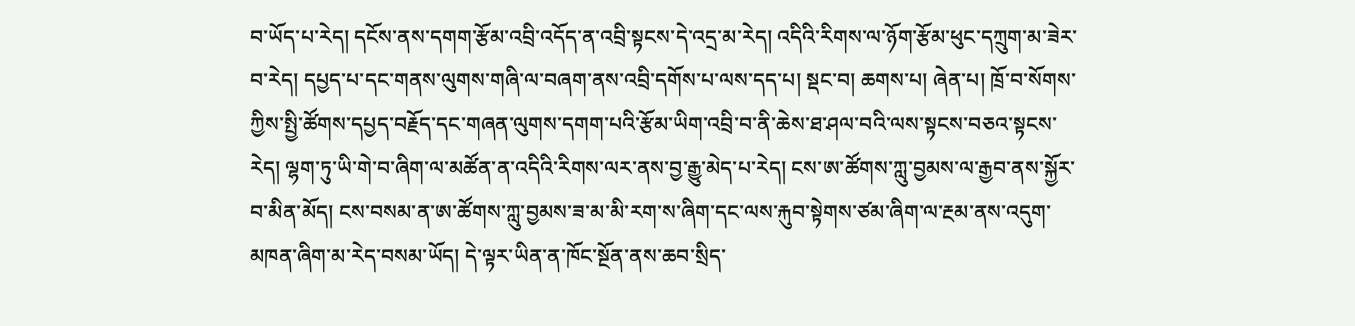བ་ཡོད་པ་རེད། དངོས་ནས་དགག་རྩོམ་འབྲི་འདོད་ན་འབྲི་སྟངས་དེ་འདྲ་མ་རེད། འདིའི་རིགས་ལ་ཉོག་རྩོམ་ཕུང་དཀྲུག་མ་ཟེར་བ་རེད། དཔྱད་པ་དང་གནས་ལུགས་གཞི་ལ་བཞག་ནས་འབྲི་དགོས་པ་ལས་དད་པ། སྡང་བ། ཆགས་པ། ཞེན་པ། ཁྲོ་བ་སོགས་ཀྱིས་སྤྱི་ཚོགས་དཔྱད་བརྗོད་དང་གཞན་ལུགས་དགག་པའི་རྩོམ་ཡིག་འབྲི་བ་ནི་ཆེས་ཐ་ཤལ་བའི་ལས་སྟངས་བཅའ་སྟངས་རེད། ལྷག་ཏུ་ཡི་གེ་བ་ཞིག་ལ་མཚོན་ན་འདིའི་རིགས་ལར་ནས་བྱ་རྒྱུ་མེད་པ་རེད། ངས་ཨ་ཚོགས་ཀླུ་བྱམས་ལ་རྒྱབ་ནས་སྐྱོར་བ་མིན་མོད། ངས་བསམ་ན་ཨ་ཚོགས་ཀླུ་བྱམས་ཟ་མ་མི་རག་ས་ཞིག་དང་ལས་རྐུབ་སྟེགས་ཙམ་ཞིག་ལ་རྔམ་ནས་འདུག་མཁན་ཞིག་མ་རེད་བསམ་ཡོད། དེ་ལྟར་ཡིན་ན་ཁོང་སྔོན་ནས་ཆབ་སྲིད་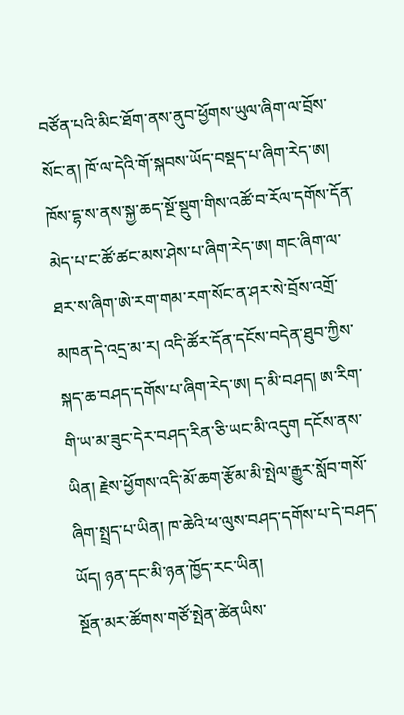བཙོན་པའི་མིང་ཐོག་ནས་ནུབ་ཕྱོགས་ཡུལ་ཞིག་ལ་བྲོས་སོང་ན། ཁོ་ལ་དེའི་གོ་སྐབས་ཡོད་བསྡད་པ་ཞིག་རེད་ཨ། ཁོས་དྷ་ས་ནས་སྐྱ་ཆད་སྔོ་སྡུག་གིས་འཚོ་བ་རོལ་དགོས་དོན་མེད་པ་ང་ཚོ་ཚང་མས་ཤེས་པ་ཞིག་རེད་ཨ། གང་ཞིག་ལ་ཐར་ས་ཞིག་ཨེ་རག་གམ་རག་སོང་ན་ཤར་སེ་བྲོས་འགྲོ་མཁན་དེ་འདྲ་མ་ར། འདི་ཚོར་དོན་དངོས་བདེན་ཐུབ་ཀྱིས་སྐད་ཆ་བཤད་དགོས་པ་ཞིག་རེད་ཨ། ད་མི་བཤད། ཨ་རིག་གི་ཡ་མ་ཟུང་དེར་བཤད་རིན་ཅི་ཡང་མི་འདུག དངོས་ནས་ཡིན། རྗེས་ཕྱོགས་འདི་མོ་ཆག་རྩོམ་མི་སྤེལ་རྒྱུར་སློབ་གསོ་ཞིག་སྤྲད་པ་ཡིན། ཁ་ཆེའི་ཕ་ལུས་བཤད་དགོས་པ་དེ་བཤད་ཡོད། ཉན་དང་མི་ཉན་ཁྱོད་རང་ཡིན།
སྔོན་མར་ཚོགས་གཙོ་སྤེན་ཚེནཡིས་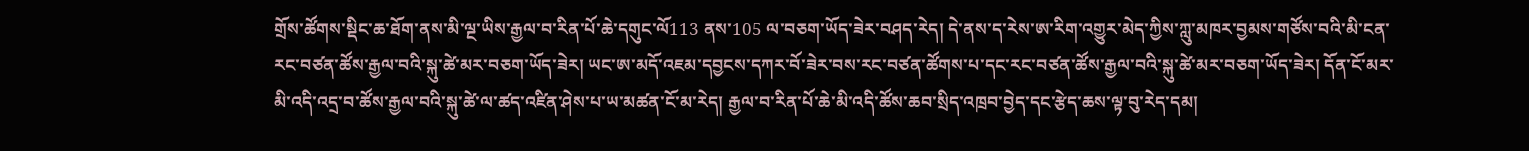གྲོས་ཚོགས་སྡིང་ཆ་ཐོག་ནས་མི་ལྔ་ཡིས་རྒྱལ་བ་རིན་པོ་ཆེ་དགུང་ལོ113 ནས་105 ལ་བཅག་ཡོད་ཟེར་བཤད་རེད། དེ་ནས་ད་རེས་ཨ་རིག་འགྱུར་མེད་ཀྱིས་ཀླུ་མཁར་བྱམས་གཙོས་བའི་མི་ངན་རང་བཙན་ཚོས་རྒྱལ་བའི་སྐུ་ཚེ་མར་བཅག་ཡོད་ཟེར། ཡང་ཨ་མདོ་འཇམ་དབྱངས་དཀར་བོ་ཟེར་བས་རང་བཙན་ཚོགས་པ་དང་རང་བཙན་ཚོས་རྒྱལ་བའི་སྐུ་ཚེ་མར་བཅག་ཡོད་ཟེར། དོན་ངོ་མར་མི་འདི་འདྲ་བ་ཚོས་རྒྱལ་བའི་སྐུ་ཚེ་ལ་ཚད་འཛིན་ཤེས་པ་ཡ་མཚན་ངོ་མ་རེད། རྒྱལ་བ་རིན་པོ་ཆེ་མི་འདི་ཚོས་ཆབ་སྲིད་འཁྲབ་བྱེད་དང་རྩེད་ཆས་ལྟ་བུ་རེད་དམ།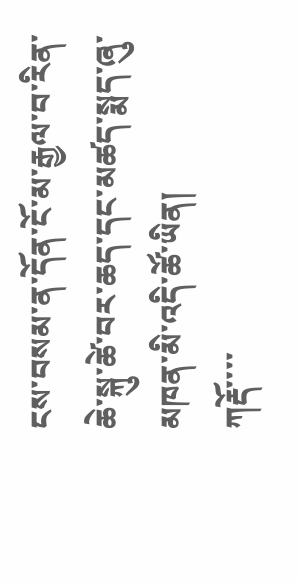ངས་བསམ་ན་དོན་ངོ་མ་རྒྱལ་བ་རིན་ཆེ་སྐུ་ཚེ་བར་ཆད་དང་མཚད་སྨད་ཞུ་མཁན་མི་འདི་ཚོ་ཡིན།
ཀརྡོ་་་་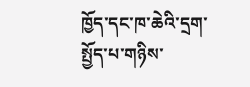ཁྱོད་དང་ཁ་ཆེའི་དྲག་སྤྱོད་པ་གཉིས་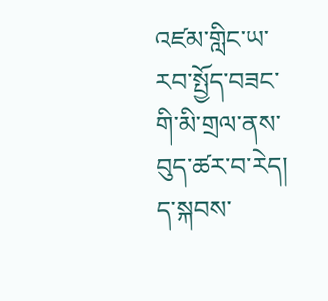འཛམ་གླིང་ཡ་རབ་སྤྱོད་བཟང་གི་མི་གྲལ་ནས་བུད་ཚར་བ་རེད།
ད་སྐབས་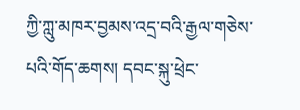ཀྱི་ཀླུ་མཁར་བྱམས་འདྲ་བའི་རྒྱལ་གཅེས་པའི་གོད་ཆགས། དབང་སྐུ་ཕྲེང་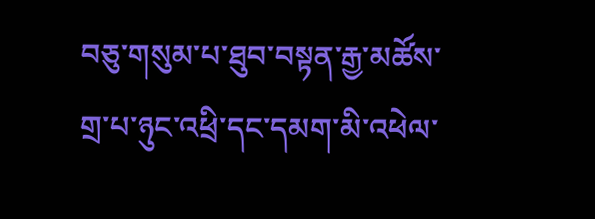བཅུ་གསུམ་པ་ཐུབ་བསྟན་རྒྱ་མཚོས་
གྲ་པ་ཉུང་འཕྲི་དང་དམག་མི་འཕེལ་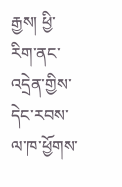རྒྱས། ཕྱི་རིག་ནང་འདྲེན་གྱིས་དེང་རབས་ལ་ཁ་ཕྱོགས་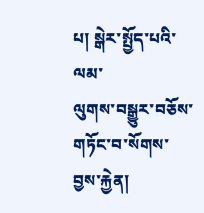པ། སྒེར་སྤྱོད་པའི་ལམ་
ལུགས་བསྒྱུར་བཅོས་གཏོང་བ་སོགས་བྱས་རྐྱེན།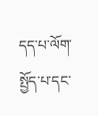དད་པ་ལོག་སྤྱོད་པ་དང་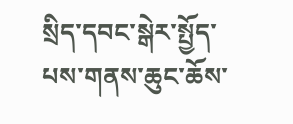སྲིད་དབང་སྒེར་སྤྱོད་པས་གནས་ཆུང་ཆོས་